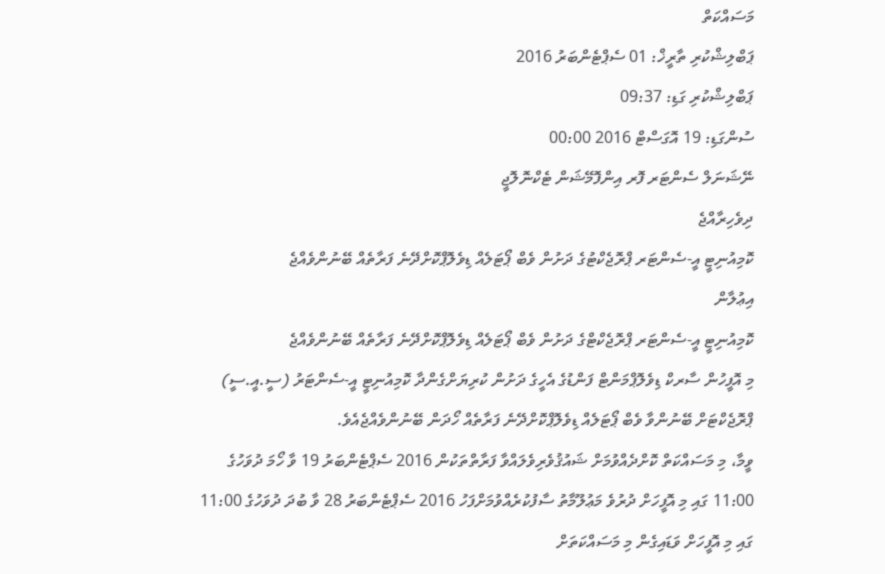މަސައްކަތް
ޕަބްލިޝްކުރި ތާރީޚް: 01 ސެޕްޓެންބަރު 2016
ޕަބްލިޝްކުރި ގަޑި: 09:37
ސުންގަޑި: 19 އޮގަސްޓް 2016 00:00
ނޭޝަނަލް ސެންޓަރ ފޮރ އިންފޮމޭޝަން ޓެކްނޮލޮޖީ
ދިވެހިރާއްޖެ
ކޮމިއުނިޓީ އީ-ސެންޓަރ ޕްރޮޖެކްޓުގެ ދަށުން ވެބް ޕޯޓަލެއް ޑިވެލޮޕްކޮށްދޭނެ ފަރާތެއް ބޭނުންވެއްޖެ
އިޢުލާން
ކޮމިއުނިޓީ އީ-ސެންޓަރ ޕްރޮޖެކްޓްގެ ދަށުން ވެބް ޕޯޓަލެއް ޑިވެލޮޕްކޮށްދޭނެ ފަރާތެއް ބޭނުންވެއްޖެ
މި އޮފީހުން ސާރކް ޑިވެލޮޕްމަންޓް ފަންޑުގެ އެހީގެ ދަށުން ކުރިޔަށްގެންދާ ކޮމިއުނިޓީ އީ-ސެންޓަރު (ސީ.އީ.ސީ) ޕްރޮޖެކްޓަށް ބޭނުންވާ ވެބް ޕޯޓަލެއް ޑިވެލޮޕްކޮށްދޭނެ ފަރާތެއް ހޯދަން ބޭނުންވެއްޖެއެވެ.
ވީމާ، މި މަސައްކަތް ކޮށްދެއްވުމަށް ޝައުޤުވެރިވެލައްވާ ފަރާތްތަކުން 2016 ސެޕްޓެންބަރު 19 ވާ ހޯމަ ދުވަހުގެ 11:00 ގައި މި އޮފީހަށް ދުރުވެ މަޢުލޫމާތު ސާފުކުރެއްވުމަށްފަހު 2016 ސެޕްޓެންބަރު 28 ވާ ބުދަ ދުވަހުގެ 11:00 ގައި މި އޮފީހަށް ވަޑައިގެން މި މަސައްކަތަށް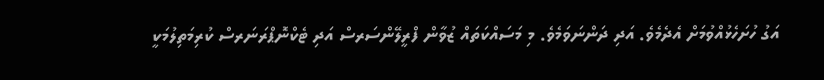އަގު ހުށަހެޅުއްވުމަށް އެދެމެވެ. އަދި ދަންނަވަމެވެ. މި މަސައްކަތައް ޒުވާން ފްރީލޭންސަރސް އަދި ޓެކްނޮޕްރަނަރސް ކުރިމަތިލުމަކީ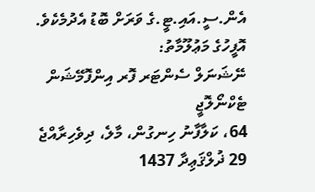އެން.ސީ.އައި.ޓީ.ގެ ވަރަށް ބޮޑު އެދުމެކެވެ.
އޮފީހުގެ މަޢުލޫމާތު:
ނޭޝަނަލް ސެންޓަރ ފޮރ އިންފޮމޭޝަން ޓެކްނޯލޮޖީ
64، ކަލާފާނު ހިނގުން، މާލެ، ދިވެހިރާއްޖެ
29 ޛުލްޤަޢިދާ 1437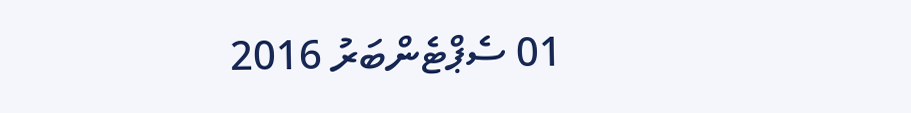01 ސެޕްޓެންބަރު 2016